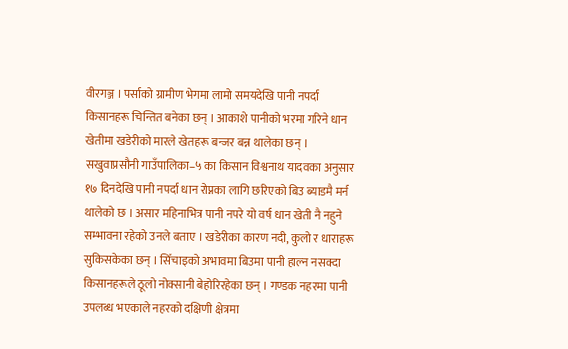वीरगञ्ज । पर्साको ग्रामीण भेगमा लामो समयदेखि पानी नपर्दा किसानहरू चिन्तित बनेका छन् । आकाशे पानीको भरमा गरिने धान खेतीमा खडेरीको मारले खेतहरू बन्जर बन्न थालेका छन् । सखुवाप्रसौनी गाउँपालिका–५ का किसान विश्वनाथ यादवका अनुसार १७ दिनदेखि पानी नपर्दा धान रोप्नका लागि छरिएको बिउ ब्याडमै मर्न थालेको छ । असार महिनाभित्र पानी नपरे यो वर्ष धान खेती नै नहुने सम्भावना रहेको उनले बताए । खडेरीका कारण नदी, कुलो र धाराहरू सुकिसकेका छन् । सिँचाइको अभावमा बिउमा पानी हाल्न नसक्दा किसानहरूले ठूलो नोक्सानी बेहोरिरहेका छन् । गण्डक नहरमा पानी उपलब्ध भएकाले नहरको दक्षिणी क्षेत्रमा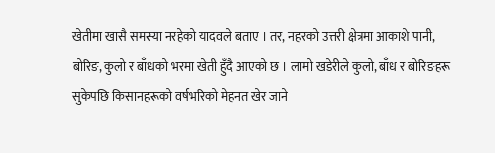खेतीमा खासै समस्या नरहेको यादवले बताए । तर, नहरको उत्तरी क्षेत्रमा आकाशे पानी, बोरिङ, कुलो र बाँधको भरमा खेती हुँदै आएको छ । लामो खडेरीले कुलो, बाँध र बोरिङहरू सुकेपछि किसानहरूको वर्षभरिको मेहनत खेर जाने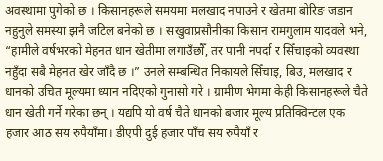अवस्थामा पुगेको छ । किसानहरूले समयमा मलखाद नपाउने र खेतमा बोरिङ जडान नहुनुले समस्या झनै जटिल बनेको छ । सखुवाप्रसौनीका किसान रामगुलाम यादवले भने, “हामीले वर्षभरको मेहनत धान खेतीमा लगाउँछौँ, तर पानी नपर्दा र सिँचाइको व्यवस्था नहुँदा सबै मेहनत खेर जाँदै छ ।” उनले सम्बन्धित निकायले सिँचाइ, बिउ, मलखाद र धानको उचित मूल्यमा ध्यान नदिएको गुनासो गरे । ग्रामीण भेगमा केही किसानहरूले चैते धान खेती गर्ने गरेका छन् । यद्यपि यो वर्ष चैते धानको बजार मूल्य प्रतिक्विन्टल एक हजार आठ सय रुपैयाँमा। डीएपी दुई हजार पाँच सय रुपैयाँ र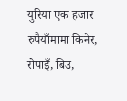युरिया एक हजार रुपैयाँमामा किनेर, रोपाइँ, बिउ,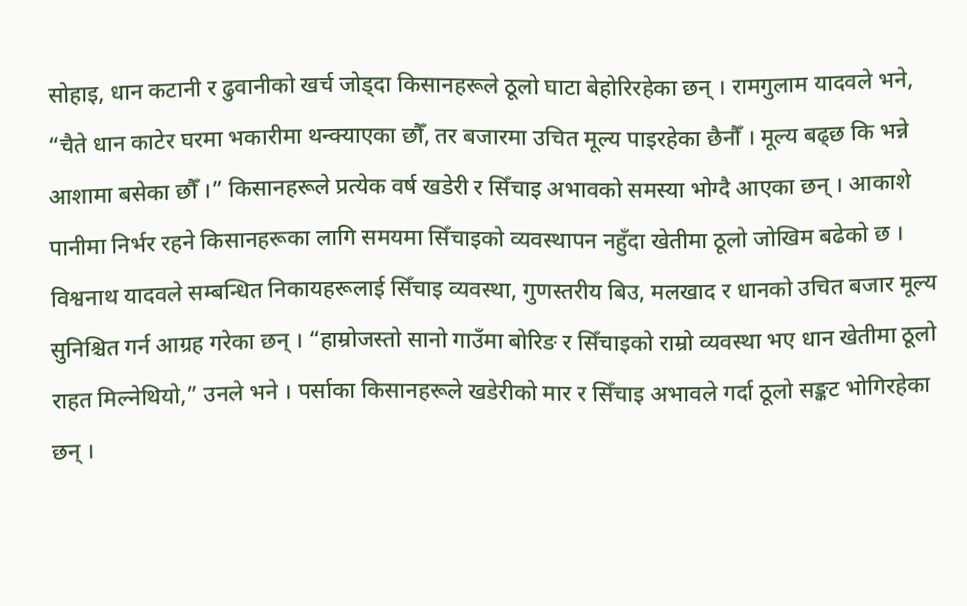सोहाइ, धान कटानी र ढुवानीको खर्च जोड्दा किसानहरूले ठूलो घाटा बेहोरिरहेका छन् । रामगुलाम यादवले भने, “चैते धान काटेर घरमा भकारीमा थन्क्याएका छौँ, तर बजारमा उचित मूल्य पाइरहेका छैनौँ । मूल्य बढ्छ कि भन्ने आशामा बसेका छौँ ।” किसानहरूले प्रत्येक वर्ष खडेरी र सिँचाइ अभावको समस्या भोग्दै आएका छन् । आकाशे पानीमा निर्भर रहने किसानहरूका लागि समयमा सिँचाइको व्यवस्थापन नहुँदा खेतीमा ठूलो जोखिम बढेको छ । विश्वनाथ यादवले सम्बन्धित निकायहरूलाई सिँचाइ व्यवस्था, गुणस्तरीय बिउ, मलखाद र धानको उचित बजार मूल्य सुनिश्चित गर्न आग्रह गरेका छन् । “हाम्रोजस्तो सानो गाउँमा बोरिङ र सिँचाइको राम्रो व्यवस्था भए धान खेतीमा ठूलो राहत मिल्नेथियो,” उनले भने । पर्साका किसानहरूले खडेरीको मार र सिँचाइ अभावले गर्दा ठूलो सङ्कट भोगिरहेका छन् ।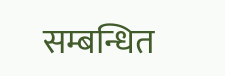सम्बन्धित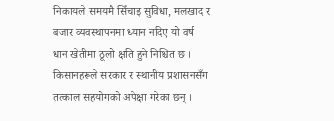निकायले समयमै सिँचाइ सुविधा, मलखाद र बजार व्यवस्थापनमा ध्यान नदिए यो वर्ष धान खेतीमा ठूलो क्षति हुने निश्चित छ । किसानहरूले सरकार र स्थानीय प्रशासनसँग तत्काल सहयोगको अपेक्षा गरेका छन् ।